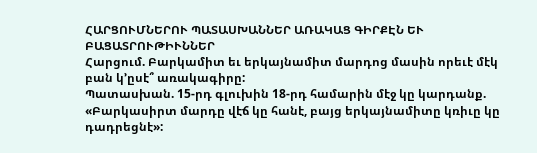ՀԱՐՑՈՒՄՆԵՐՈՒ ՊԱՏԱՍԽԱՆՆԵՐ ԱՌԱԿԱՑ ԳԻՐՔԷՆ ԵՒ ԲԱՑԱՏՐՈՒԹԻՒՆՆԵՐ
Հարցում. Բարկամիտ եւ երկայնամիտ մարդոց մասին որեւէ մէկ բան կ՚ըսէ՞ առակագիրը:
Պատասխան. 15-րդ գլուխին 18-րդ համարին մէջ կը կարդանք. «Բարկասիրտ մարդը վէճ կը հանէ, բայց երկայնամիտը կռիւը կը դադրեցնէ»: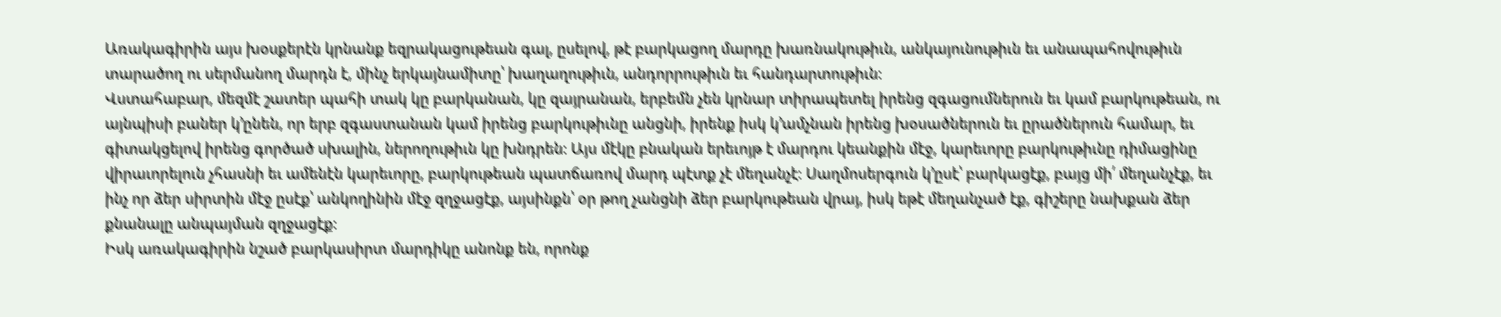Առակագիրին այս խօսքերէն կրնանք եզրակացութեան գալ, ըսելով, թէ բարկացող մարդը խառնակութիւն, անկայունութիւն եւ անապահովութիւն տարածող ու սերմանող մարդն է, մինչ երկայնամիտը՝ խաղաղութիւն, անդորրութիւն եւ հանդարտութիւն:
Վստահաբար, մեզմէ շատեր պահի տակ կը բարկանան, կը զայրանան, երբեմն չեն կրնար տիրապետել իրենց զգացումներուն եւ կամ բարկութեան, ու այնպիսի բաներ կ՚ընեն, որ երբ զգաստանան կամ իրենց բարկութիւնը անցնի, իրենք իսկ կ՚ամչնան իրենց խօսածներուն եւ ըրածներուն համար, եւ գիտակցելով իրենց գործած սխալին, ներողութիւն կը խնդրեն: Այս մէկը բնական երեւոյթ է մարդու կեանքին մէջ, կարեւորը բարկութիւնը դիմացինը վիրաւորելուն չհասնի եւ ամենէն կարեւորը, բարկութեան պատճառով մարդ պէտք չէ մեղանչէ։ Սաղմոսերգուն կ՚ըսէ՝ բարկացէք, բայց մի՛ մեղանչէք, եւ ինչ որ ձեր սիրտին մէջ ըսէք՝ անկողինին մէջ զղջացէք, այսինքն՝ օր թող չանցնի ձեր բարկութեան վրայ, իսկ եթէ մեղանչած էք, գիշերը նախքան ձեր քնանալը անպայման զղջացէք:
Իսկ առակագիրին նշած բարկասիրտ մարդիկը անոնք են, որոնք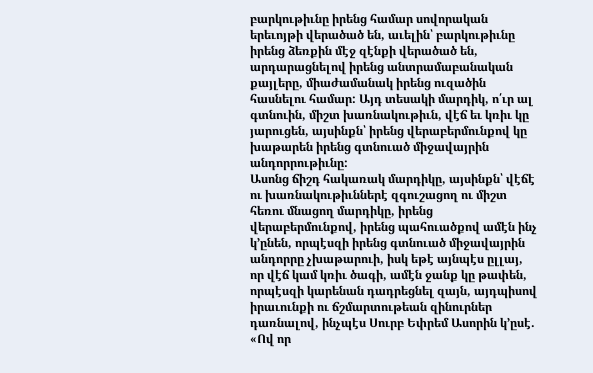բարկութիւնը իրենց համար սովորական երեւոյթի վերածած են, աւելին՝ բարկութիւնը իրենց ձեռքին մէջ զէնքի վերածած են, արդարացնելով իրենց անտրամաբանական քայլերը, միաժամանակ իրենց ուզածին հասնելու համար: Այդ տեսակի մարդիկ, ո՛ւր ալ գտնուին, միշտ խառնակութիւն, վէճ եւ կռիւ կը յարուցեն, այսինքն՝ իրենց վերաբերմունքով կը խաթարեն իրենց գտնուած միջավայրին անդորրութիւնը:
Ասոնց ճիշդ հակառակ մարդիկը, այսինքն՝ վէճէ ու խառնակութիւններէ զգուշացող ու միշտ հեռու մնացող մարդիկը, իրենց վերաբերմունքով, իրենց պահուածքով ամէն ինչ կ՚ընեն, որպէսզի իրենց գտնուած միջավայրին անդորրը չխաթարուի, իսկ եթէ այնպէս ըլլայ, որ վէճ կամ կռիւ ծագի, ամէն ջանք կը թափեն, որպէսզի կարենան դադրեցնել զայն, այդպիսով իրաւունքի ու ճշմարտութեան զինուրներ դառնալով, ինչպէս Սուրբ Եփրեմ Ասորին կ՚ըսէ. «Ով որ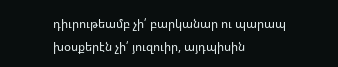դիւրութեամբ չի՛ բարկանար ու պարապ խօսքերէն չի՛ յուզուիր, այդպիսին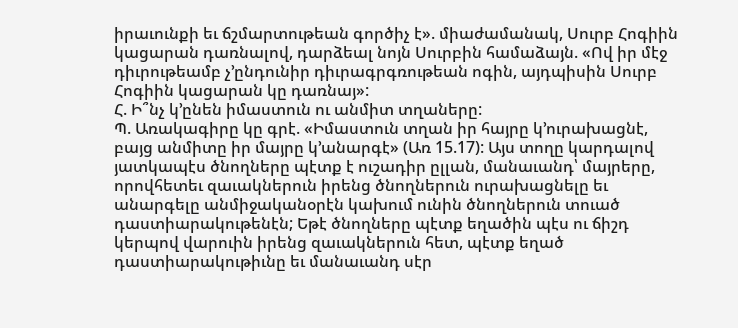իրաւունքի եւ ճշմարտութեան գործիչ է». միաժամանակ, Սուրբ Հոգիին կացարան դառնալով, դարձեալ նոյն Սուրբին համաձայն. «Ով իր մէջ դիւրութեամբ չ՚ընդունիր դիւրագրգռութեան ոգին, այդպիսին Սուրբ Հոգիին կացարան կը դառնայ»:
Հ. Ի՞նչ կ՚ընեն իմաստուն ու անմիտ տղաները:
Պ. Առակագիրը կը գրէ. «Իմաստուն տղան իր հայրը կ՚ուրախացնէ, բայց անմիտը իր մայրը կ՚անարգէ» (Առ 15.17): Այս տողը կարդալով յատկապէս ծնողները պէտք է ուշադիր ըլլան, մանաւանդ՝ մայրերը, որովհետեւ զաւակներուն իրենց ծնողներուն ուրախացնելը եւ անարգելը անմիջականօրէն կախում ունին ծնողներուն տուած դաստիարակութենէն; Եթէ ծնողները պէտք եղածին պէս ու ճիշդ կերպով վարուին իրենց զաւակներուն հետ, պէտք եղած դաստիարակութիւնը եւ մանաւանդ սէր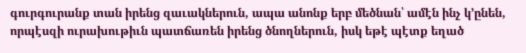գուրգուրանք տան իրենց զաւակներուն, ապա անոնք երբ մեծնան՝ ամէն ինչ կ՚ընեն, որպէսզի ուրախութիւն պատճառեն իրենց ծնողներուն, իսկ եթէ պէտք եղած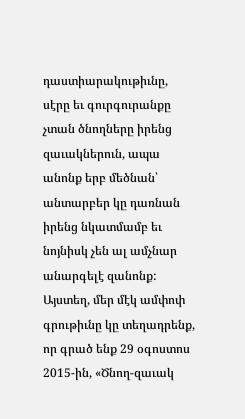դաստիարակութիւնը, սէրը եւ գուրգուրանքը չտան ծնողները իրենց զաւակներուն, ապա անոնք երբ մեծնան՝ անտարբեր կը դառնան իրենց նկատմամբ եւ նոյնիսկ չեն ալ ամչնար անարգելէ զանոնք:
Այստեղ, մեր մէկ ամփոփ գրութիւնը կը տեղադրենք, որ գրած ենք 29 օգոստոս 2015-ին, «Ծնող-զաւակ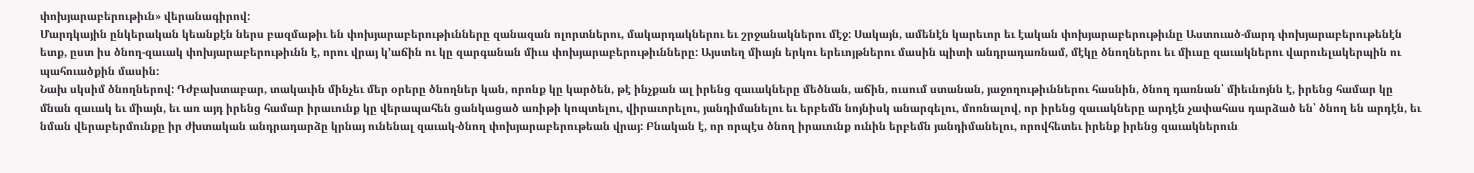փոխյարաբերութիւն» վերանագիրով:
Մարդկային ընկերական կեանքէն ներս բազմաթիւ են փոխյարաբերութիւնները զանազան ոլորտներու, մակարդակներու եւ շրջանակներու մէջ: Սակայն, ամենէն կարեւոր եւ էական փոխյարաբերութիւնը Աստուած-մարդ փոխյարաբերութենէն ետք, ըստ իս ծնող-զաւակ փոխյարաբերութիւնն է, որու վրայ կ՚աճին ու կը զարգանան միւս փոխյարաբերութիւնները: Այստեղ միայն երկու երեւոյթներու մասին պիտի անդրադառնամ, մէկը ծնողներու եւ միւսը զաւակներու վարուելակերպին ու պահուածքին մասին:
Նախ սկսիմ ծնողներով: Դժբախտաբար, տակաւին մինչեւ մեր օրերը ծնողներ կան, որոնք կը կարծեն, թէ ինչքան ալ իրենց զաւակները մեծնան, աճին, ուսում ստանան, յաջողութիւններու հասնին, ծնող դառնան՝ միեւնոյնն է, իրենց համար կը մնան զաւակ եւ միայն, եւ առ այդ իրենց համար իրաւունք կը վերապահեն ցանկացած առիթի կոպտելու, վիրաւորելու, յանդիմանելու եւ երբեմն նոյնիսկ անարգելու, մոռնալով, որ իրենց զաւակները արդէն չափահաս դարձած են՝ ծնող են արդէն, եւ նման վերաբերմունքը իր ժխտական անդրադարձը կրնայ ունենալ զաւակ-ծնող փոխյարաբերութեան վրայ: Բնական է, որ որպէս ծնող իրաւունք ունին երբեմն յանդիմանելու, որովհետեւ իրենք իրենց զաւակներուն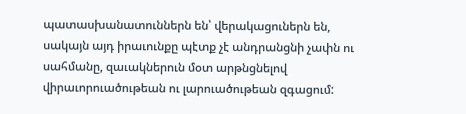պատասխանատուններն են՝ վերակացուներն են, սակայն այդ իրաւունքը պէտք չէ անդրանցնի չափն ու սահմանը, զաւակներուն մօտ արթնցնելով վիրաւորուածութեան ու լարուածութեան զգացում: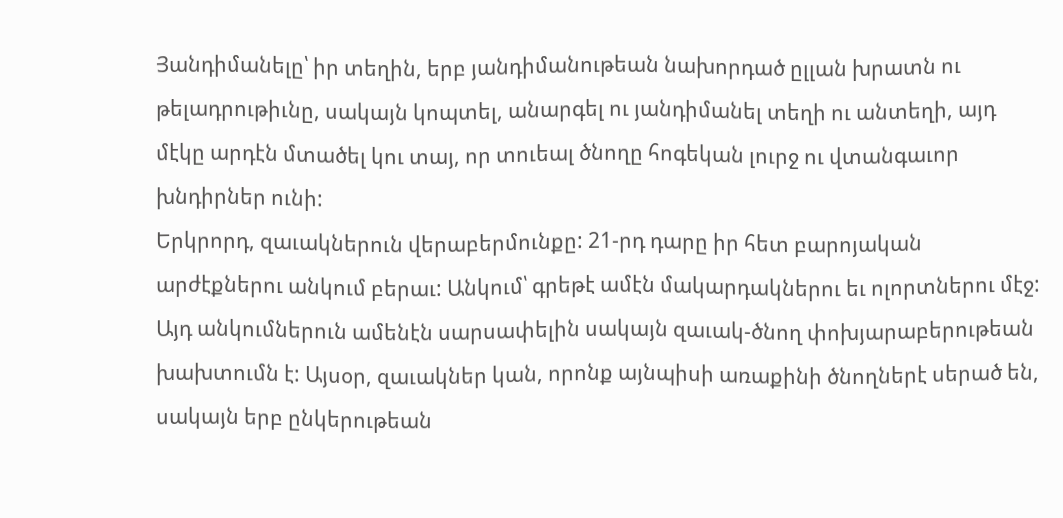Յանդիմանելը՝ իր տեղին, երբ յանդիմանութեան նախորդած ըլլան խրատն ու թելադրութիւնը, սակայն կոպտել, անարգել ու յանդիմանել տեղի ու անտեղի, այդ մէկը արդէն մտածել կու տայ, որ տուեալ ծնողը հոգեկան լուրջ ու վտանգաւոր խնդիրներ ունի:
Երկրորդ, զաւակներուն վերաբերմունքը: 21-րդ դարը իր հետ բարոյական արժէքներու անկում բերաւ: Անկում՝ գրեթէ ամէն մակարդակներու եւ ոլորտներու մէջ: Այդ անկումներուն ամենէն սարսափելին սակայն զաւակ-ծնող փոխյարաբերութեան խախտումն է: Այսօր, զաւակներ կան, որոնք այնպիսի առաքինի ծնողներէ սերած են, սակայն երբ ընկերութեան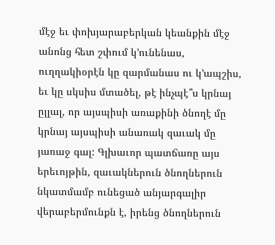մէջ եւ փոխյարաբերկան կեանքին մէջ անոնց հետ շփում կ՚ունենաս, ուղղակիօրէն կը զարմանաս ու կ՚ապշիս, եւ կը սկսիս մտածել, թէ ինչպէ՞ս կրնայ ըլլալ, որ այսպիսի առաքինի ծնողէ մը կրնայ այսպիսի անառակ զաւակ մը յառաջ գալ: Գլխաւոր պատճառը այս երեւոյթին, զաւակներուն ծնողներուն նկատմամբ ունեցած անյարգալիր վերաբերմունքն է, իրենց ծնողներուն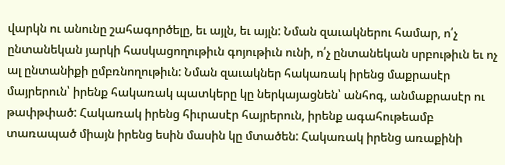վարկն ու անունը շահագործելը, եւ այլն, եւ այլն: Նման զաւակներու համար, ո՛չ ընտանեկան յարկի հասկացողութիւն գոյութիւն ունի, ո՛չ ընտանեկան սրբութիւն եւ ոչ ալ ընտանիքի ըմբռնողութիւն: Նման զաւակներ հակառակ իրենց մաքրասէր մայրերուն՝ իրենք հակառակ պատկերը կը ներկայացնեն՝ անհոգ, անմաքրասէր ու թափթփած: Հակառակ իրենց հիւրասէր հայրերուն, իրենք ագահութեամբ տառապած միայն իրենց եսին մասին կը մտածեն: Հակառակ իրենց առաքինի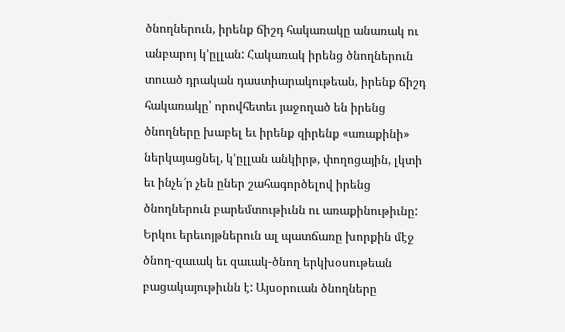ծնողներուն, իրենք ճիշդ հակառակը անառակ ու անբարոյ կ՚ըլլան: Հակառակ իրենց ծնողներուն տուած դրական դաստիարակութեան, իրենք ճիշդ հակառակը՝ որովհետեւ յաջողած են իրենց ծնողները խաբել եւ իրենք զիրենք «առաքինի» ներկայացնել, կ՚ըլլան անկիրթ, փողոցային, լկտի եւ ինչե՜ր չեն ըներ շահագործելով իրենց ծնողներուն բարեմտութիւնն ու առաքինութիւնը:
Երկու երեւոյթներուն ալ պատճառը խորքին մէջ ծնող-զաւակ եւ զաւակ-ծնող երկխօսութեան բացակայութիւնն է: Այսօրուան ծնողները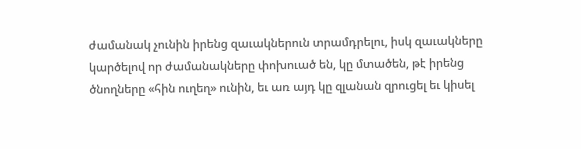ժամանակ չունին իրենց զաւակներուն տրամդրելու, իսկ զաւակները կարծելով որ ժամանակները փոխուած են, կը մտածեն, թէ իրենց ծնողները «հին ուղեղ» ունին, եւ առ այդ կը զլանան զրուցել եւ կիսել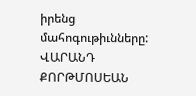իրենց մահոգութիւնները:
ՎԱՐԱՆԴ ՔՈՐԹՄՈՍԵԱՆ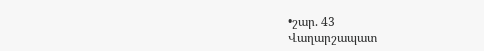•շար. 43
Վաղարշապատ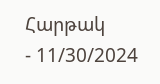Հարթակ
- 11/30/2024